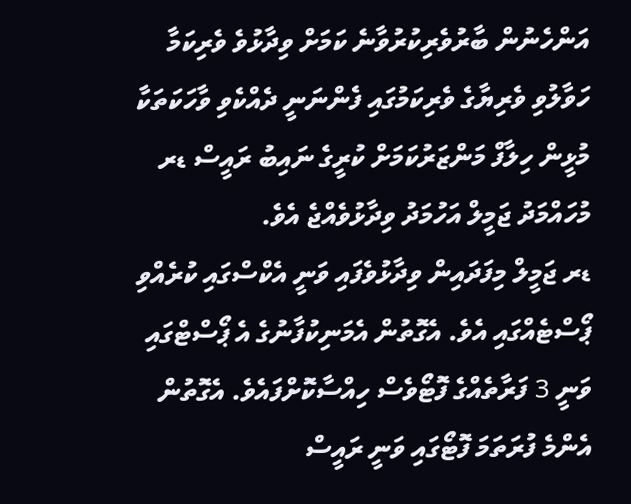އަންހެނުން ބާރުވެރިކުރުވާނެ ކަމަށް ވިދާޅުވެ ވެރިކަމާ ހަވާލުވި ވެރިޔާގެ ވެރިކަމުގައި ފެންނަނީ ދެއްކެވި ވާހަކަތަކާ މުޅީން ހިލާފް މަންޒަރުކަމަށް ކުރީގެ ނައިބު ރައީސް ޑރ މުހައްމަދު ޖަމީލް އަހުމަދު ވިދާޅުވެއްޖެ އެވެ.
ޑރ ޖަމީލް މިފަދައިން ވިދާޅުވެފައި ވަނީ އެކްސްގައި ކުރެއްވި ޕޯސްޓެއްގައި އެވެ. އެގޮތުން އެމަނިކުފާނުގެ އެ ޕޯސްޓްގައި ވަނީ 3 ފަރާތެއްގެ ފޮޓޯވެސް ހިއްސާކޮށްފައެވެ. އެގޮތުން އެންމެ ފުރަތަމަ ފޮޓޯގައި ވަނީ ރައީސް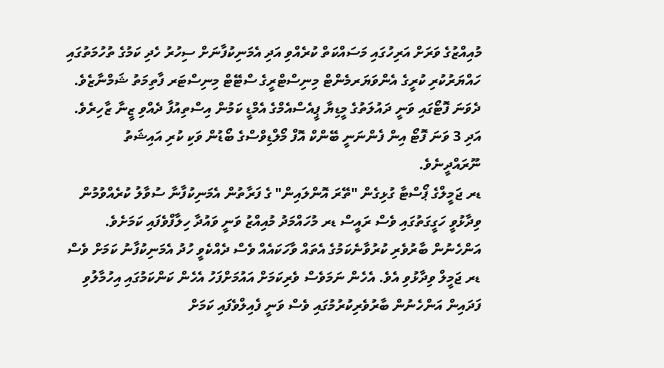މުއިއްޒުގެ ވަރަށް އަރިހުގައި މަސައްކަތް ކުރެއްވި އަދި އެމަނިކުފާނަށް ސިހުރު ހެދި ކަމުގެ ތުހުމަތުގައި ހައްޔަރުކުރި ކުރީގެ އެންވަޔަރމެންޓް މިނިސްޓްރީގެ ސްޓޭޓް މިނިސްޓަރ ފާތިމަތު ޝަމްނާޒެވެ. ދެވަނަ ފޮޓޯގައި ވަނީ ދައުލަތުގެ މީޑިޔާ ޕީއެސްއެމްގެ އެމްޑީ ކަމުން އިސްތިއުފާ ދެއްވި ޒީނާ ޒާހިރެވެ. އަދި 3 ވަނަ ފޮޓޯ އިން ފެންނަނީ ބޭންކް އޮފް މޯލްޑިވްސްގެ ބޯޑުން ވަކި ކުރި އައިޝަތު ނޫރައްދީނެވެ.
ޑރ ޖަމީލްގެ ޕޯސްޓާ ގުޅިގެން "ތޭރަ އޮންލައިން" ގެ ފަރާތުން އެމަނިކުފާނާ ސުވާލު ކުރެއްވުމުން ވިދާޅުވީ ހަގީގަތުގައި ވެސް ރައީސް ޑރ މުހައްމަދު މުއިއްޒު ވަނީ ވައުދާ ހިލާފްވެފައި ކަމަށެވެ. އަންހެނުން ބާރުވެރި ކުރުވާނެކަމުގެ އެތައް ވާހަކައެއް ވެސް ދެއްކެވީ ހުދު އެމަނިކުފާނު ކަމަށް ވެސް ޑރ ޖަމީލް ވިދާޅުވި އެވެ. އެހެން ނަމަވެސް ވެރިކަމަށް އައުމަށްފަހު އެހެން ކަންކަމުގައި އިހުމާލުވި ފަދައިން އަންހެނުން ބާރުވެރިކުރުމުގައި ވެސް ވަނީ ފެއިލްވެފައި ކަމަށް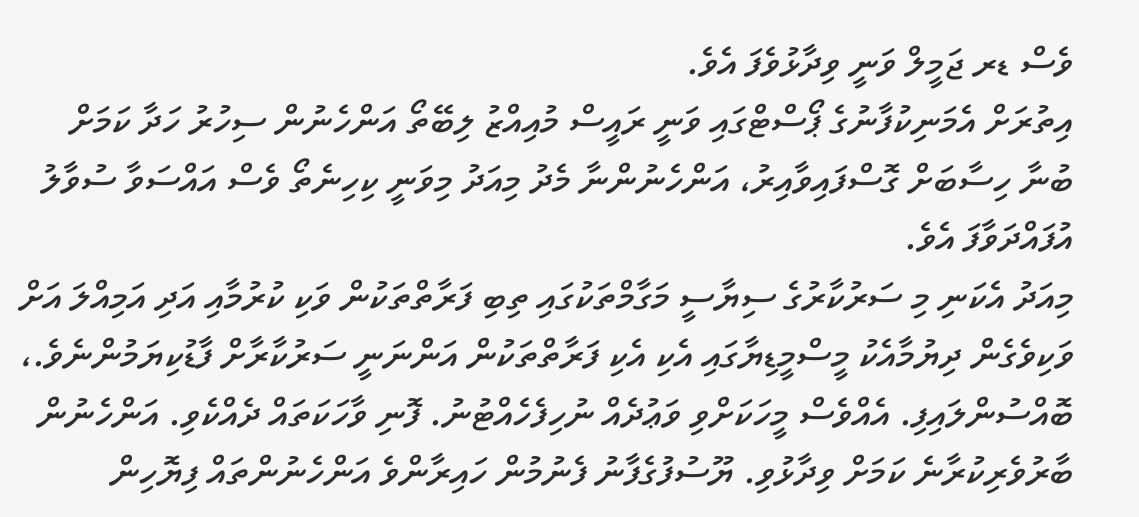ވެސް ޑރ ޖަމީލް ވަނީ ވިދާޅުވެފަ އެވެ.
އިތުރަށް އެމަނިކުފާނުގެ ޕޯސްޓްގައި ވަނީ ރައީސް މުއިއްޒު ލިބޭތޯ އަންހެނުން ސިހުރު ހަދާ ކަމަށް ބުނާ ހިސާބަށް ގޮސްފައިވާއިރު، އަންހެނުންނާ މެދު މިއަދު މިވަނީ ކިހިނެތޯ ވެސް އައްސަވާ ސުވާލު އުފައްދަވާފަ އެވެ.
މިއަދު އެކަނި މި ސަރުކާރުގެ ސިޔާސީ މަގާމްތަކުގައި ތިބި ފަރާތްތަކުން ވަކި ކުރުމާއި އަދި އަމިއްލަ އަށް ވަކިވެގެން ދިޔުމާއެކު މީސްމީޑިޔާގައި އެކި އެކި ފަރާތްތަކުން އަންނަނީ ސަރުކާރާށް ފާޑުކިޔަމުންނެވެ.،
ބޮއްސުންލައިފި. އެއްވެސް މީހަކަށްވި ވަޢުދެއް ނުހިފެހެއްޓުނު. ފޮނި ވާހަކަތައް ދެއްކެވި. އަންހެނުން ބާރުވެރިކުރާނެ ކަމަށް ވިދާޅުވި. ޔޫސުފުގެފާނު ފެނުމުން ހައިރާންވެ އަންހެނުންތައް ފިޔޮހިން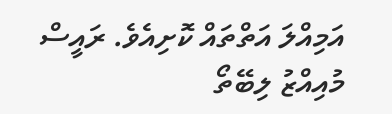އަމިއްލަ އަތްތައް ކޮށިއެވެ. ރައީސް މުއިއްޒު ލިބޭތޯ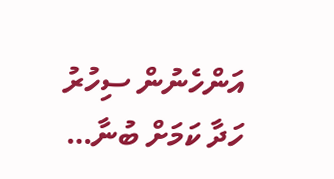އަންހެނުން ސިހުރު ހަދާ ކަމަށް ބުނާ…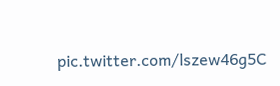pic.twitter.com/lszew46g5C